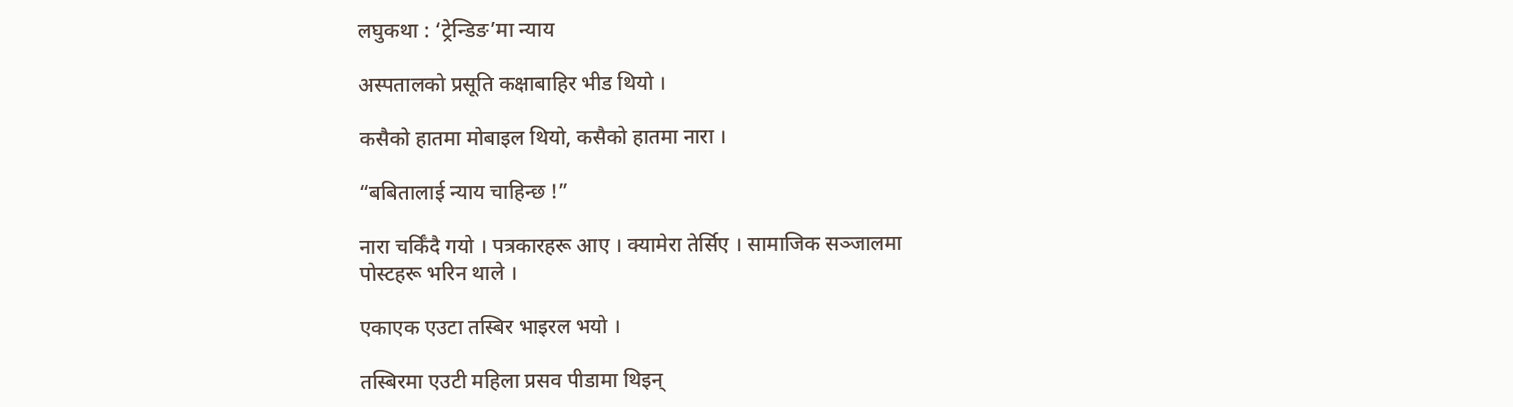लघुकथा : ‘ट्रेन्डिङ’मा न्याय

अस्पतालको प्रसूति कक्षाबाहिर भीड थियो ।

कसैको हातमा मोबाइल थियो, कसैको हातमा नारा ।

“बबितालाई न्याय चाहिन्छ !”

नारा चर्किँदै गयो । पत्रकारहरू आए । क्यामेरा तेर्सिए । सामाजिक सञ्जालमा पोस्टहरू भरिन थाले ।

एकाएक एउटा तस्बिर भाइरल भयो ।

तस्बिरमा एउटी महिला प्रसव पीडामा थिइन्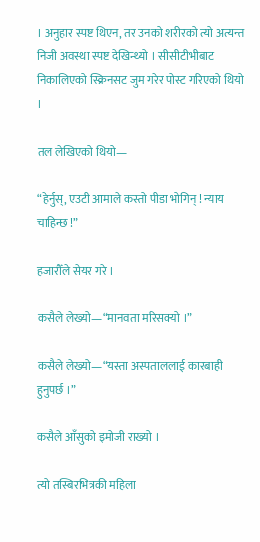। अनुहार स्पष्ट थिएन, तर उनको शरीरको त्यो अत्यन्त निजी अवस्था स्पष्ट देखिन्थ्यो । सीसीटीभीबाट निकालिएको स्क्रिनसट जुम गरेर पोस्ट गरिएको थियो ।

तल लेखिएको थियो—

“हेर्नुस्, एउटी आमाले कस्तो पीडा भोगिन् ! न्याय चाहिन्छ !”

हजारौँले सेयर गरे ।

कसैले लेख्यो—“मानवता मरिसक्यो ।”

कसैले लेख्यो—“यस्ता अस्पताललाई कारबाही हुनुपर्छ ।”

कसैले आँसुको इमोजी राख्यो ।

त्यो तस्बिरभित्रकी महिला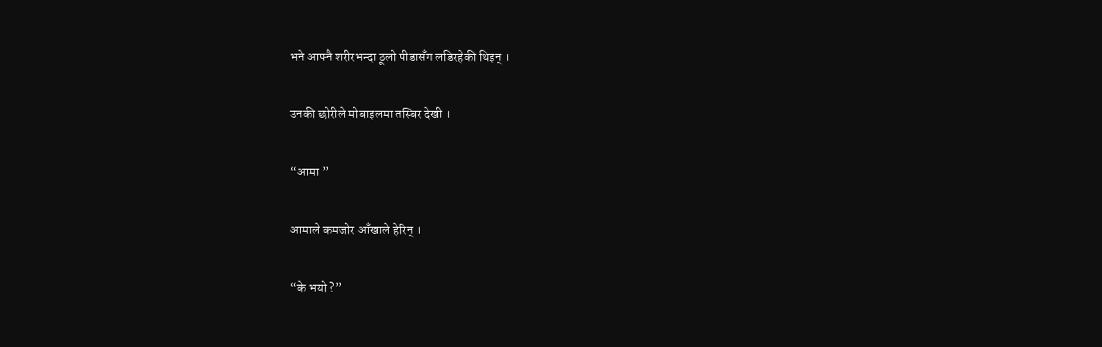भने आफ्नै शरीरभन्दा ठूलो पीडासँग लडिरहेकी थिइन् ।

उनकी छोरीले मोबाइलमा तस्बिर देखी ।

“आमा ”

आमाले कमजोर आँखाले हेरिन् ।

“के भयो ?”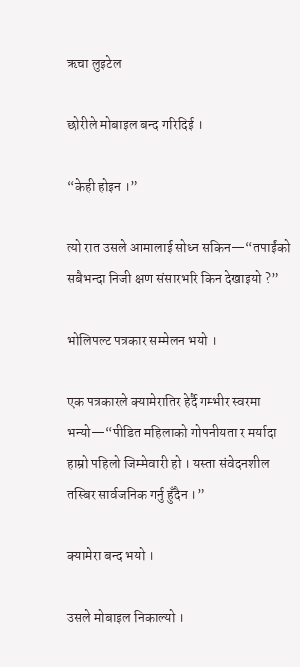ऋचा लुइटेल

छोरीले मोबाइल बन्द गरिदिई ।

“केही होइन ।”

त्यो रात उसले आमालाई सोध्न सकिन—“तपाईंको सबैभन्दा निजी क्षण संसारभरि किन देखाइयो ?”

भोलिपल्ट पत्रकार सम्मेलन भयो ।

एक पत्रकारले क्यामेरातिर हेर्दै गम्भीर स्वरमा भन्यो—“पीडित महिलाको गोपनीयता र मर्यादा हाम्रो पहिलो जिम्मेवारी हो । यस्ता संवेदनशील तस्बिर सार्वजनिक गर्नु हुँदैन ।”

क्यामेरा बन्द भयो ।

उसले मोबाइल निकाल्यो ।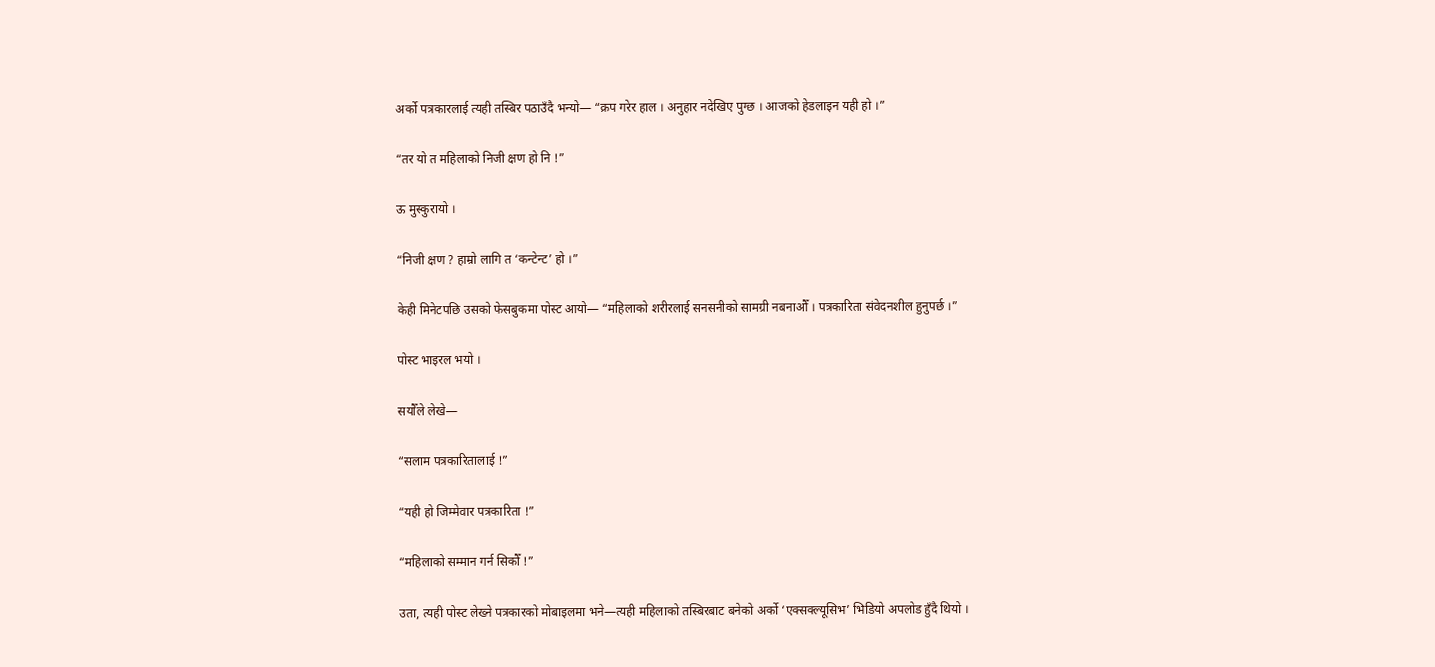अर्को पत्रकारलाई त्यही तस्बिर पठाउँदै भन्यो— “क्रप गरेर हाल । अनुहार नदेखिए पुग्छ । आजको हेडलाइन यही हो ।”

“तर यो त महिलाको निजी क्षण हो नि !”

ऊ मुस्कुरायो ।

“निजी क्षण ? हाम्रो लागि त ‘कन्टेन्ट’ हो ।”

केही मिनेटपछि उसको फेसबुकमा पोस्ट आयो— “महिलाको शरीरलाई सनसनीको सामग्री नबनाऔँ । पत्रकारिता संवेदनशील हुनुपर्छ ।”

पोस्ट भाइरल भयो ।

सयौँले लेखे—

“सलाम पत्रकारितालाई !”

“यही हो जिम्मेवार पत्रकारिता !”

“महिलाको सम्मान गर्न सिकौँ !”

उता, त्यही पोस्ट लेख्ने पत्रकारको मोबाइलमा भने—त्यही महिलाको तस्बिरबाट बनेको अर्को ‘एक्सक्ल्यूसिभ’ भिडियो अपलोड हुँदै थियो ।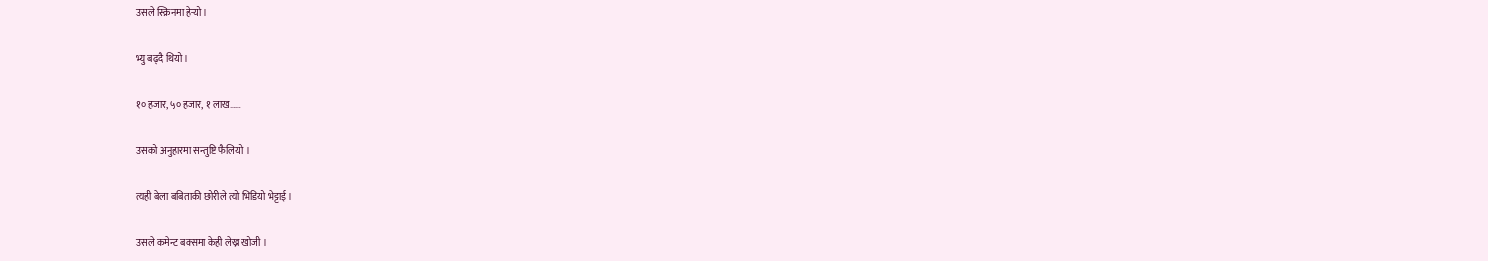उसले स्क्रिनमा हेर्‍यो ।

भ्यु बढ्दै थियो ।

१० हजार, ५० हजार, १ लाख……

उसको अनुहारमा सन्तुष्टि फैलियो ।

त्यही बेला बबिताकी छोरीले त्यो भिडियो भेट्टाई ।

उसले कमेन्ट बक्समा केही लेख्न खोजी ।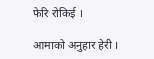फेरि रोकिई ।

आमाको अनुहार हेरी ।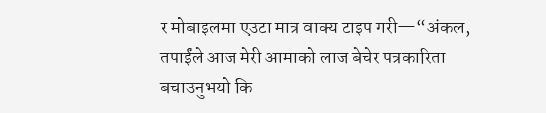र मोबाइलमा एउटा मात्र वाक्य टाइप गरी—“अंकल, तपाईंले आज मेरी आमाको लाज बेचेर पत्रकारिता बचाउनुभयो कि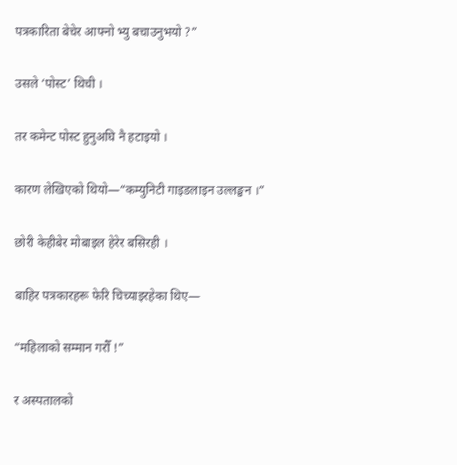पत्रकारिता बेचेर आफ्नो भ्यु बचाउनुभयो ?”

उसले ‘पोस्ट’ थिची ।

तर कमेन्ट पोस्ट हुनुअघि नै हटाइयो ।

कारण लेखिएको थियो—“कम्युनिटी गाइडलाइन उल्लङ्घन ।”

छोरी केहीबेर मोबाइल हेरेर बसिरही ।

बाहिर पत्रकारहरू फेरि चिच्याइरहेका थिए—

“महिलाको सम्मान गरौँ !”

र अस्पतालको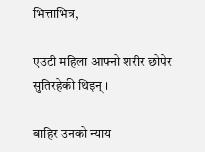भित्ताभित्र,

एउटी महिला आफ्नो शरीर छोपेर सुतिरहेकी थिइन् ।

बाहिर उनको न्याय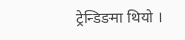ट्रेन्डिङमा थियो ।